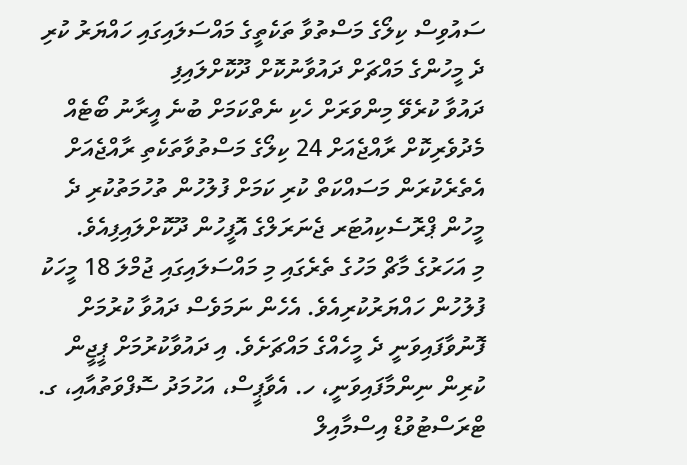ސައުވިސް ކިލޯގެ މަސްތުވާ ތަކެތީގެ މައްސަލައިގައި ހައްޔަރު ކުރި ދެ މީހުންގެ މައްޗަށް ދައުވާނުކޮށް ދޫކޮށްލައިފި
ދައުވާ ކުރެވޭ މިންވަރަށް ހެކި ނެތްކަމަށް ބުނެ އީރާނު ބޯޓެއް މެދުވެރިކޮށް ރާއްޖެއަށް 24 ކިލޯގެ މަސްތުވާތަކެތި ރާއްޖެއަށް އެތެރެކުރަން މަސައްކަތް ކުރި ކަމަށް ފުލުހުން ތުހުމަތުކުރި ދެ މީހުން ޕްރޮސެކިއުޓަރ ޖެނަރަލްގެ އޮފީހުން ދޫކޮށްލައިފިއެވެ.
މި އަހަރުގެ މާޗް މަހުގެ ތެރެގައި މި މައްސަލައިގައި ޖުމްލަ 18 މީހަކު ފުލުހުން ހައްޔަރުކުރިއެވެ. އެހެން ނަމަވެސް ދައުވާ ކުރުމަށް ފޮނުވާފައިވަނީ ދެ މީހެއްގެ މައްޗަށެވެ. އި ދައުވާކުރުމަށް ޕީޖީން ކުރިން ނިންމާފައިވަނީ، ހ. އެވާޕީސް، އަހުމަދު ސޮފްވަތުއާއި، ގ. ޓްރަސްޓުވުޑް އިސްމާއިލް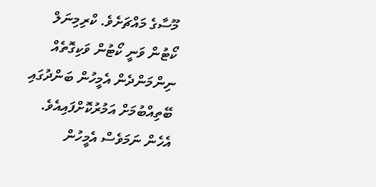މޫސާގެ މައްޗަށެވެ. ކްރިމިނަލް ކޯޓުން ވަނީ ކޯޓުން ވަކިގޮތެއް ނިންމަންދެން އެމީހުން ބަންދުގައި ބޭތިއްބުމަށް އަމުރުކޮށްފައިއެވެ. އެހެން ނަމަވެސް އެމީހުން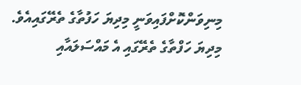މިނިވަންކޮށްފައިވަނީ މިދިޔަ ހަފުތާގެ ތެރޭގައިއެވެ.
މިދިޔަ ހަފްތާގެ ތެރޭގައި އެ މައްސަލައާއި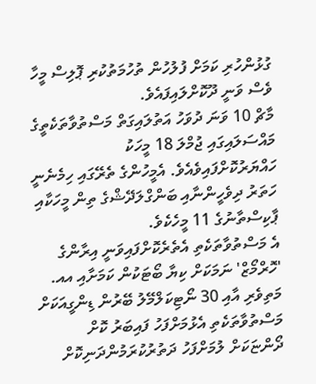ގުޅުންހުރި ކަމަށް ފުލުހުން ތުހުމަތުކުރި ޕޮލިސް މީހާ ވެސް ވަނީ ދޫކޮށްލައިފައެވެ.
މާޗް 10 ވަނަ ދުވަހު އަތުލައިގަތް މަސްތުވާތަކެތީގެ މައްސަލައިގައި ޖުމްލަ 18 މީހަކު ހައްޔަރުކޮށްފައިވެއެވެ. އެމީހުންގެ ތެރޭގައި ހިމެނެނީ ހަތަރު ދިވެހީންނާއި ބަންގްލަދޭޝްގެ ތިން މީހަކާއި ޕާކިސްތާނުގެ 11 މީހެކެވެ.
އެ މަސްތުވާތަކެތި އެތެރެކޮށްފައިވަނީ އިރާންގެ 'ހޮރްމޯޒް' ނަމަކަށް ކިޔާ ބޯޓަކުން ކަމަށާއި އއ. މަތިވެރި އާއި 30 ނޯޓިކަލްމޭލު ބޭރުން ޑިންގީއަކަށް މަސްތުވާތަކެތި އެޅުމަށްފަހު ފައިބަރު ކޮށް ދޯންޏަކަށް ލުމަށްފަހު ދަތުރުކުރަމުންދަނިކޮށް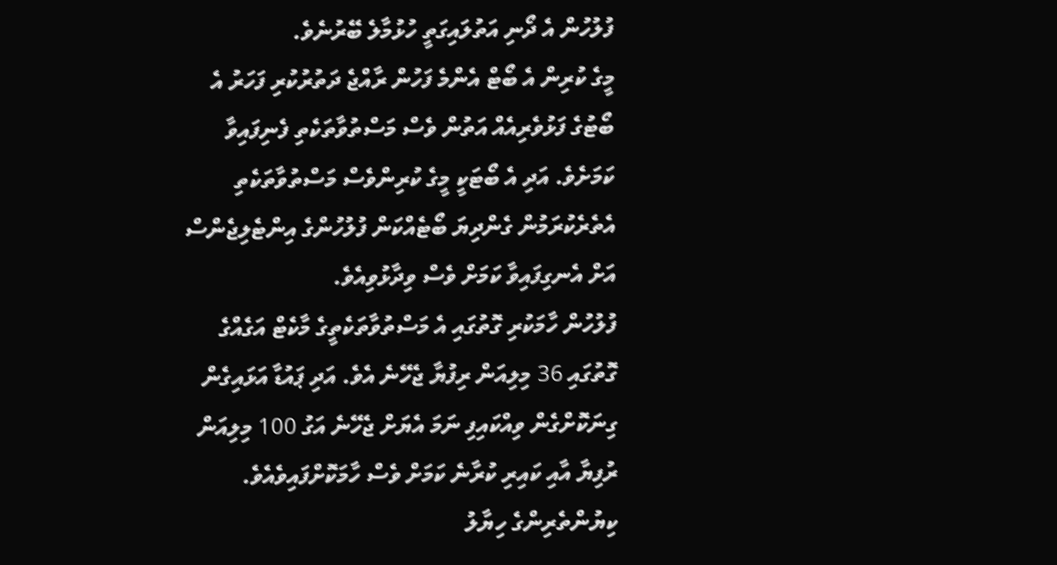ފުލުހުން އެ ދޯނި އަތުލައިގަތީ ހުޅުމާލެ ބޭރުނެވެ.
މީގެ ކުރިން އެ ބޯޓް އެންމެ ފަހުން ރާއްޖެ ދަތުރުކުރި ފަހަރު އެ ބޯޓުގެ ފަޅުވެރިއެއް އަތުން ވެސް މަސްތުވާތަކެތި ފެނިފައިވާ ކަމަށެވެ. އަދި އެ ބޯޓަކީ މީގެ ކުރިންވެސް މަސްތުވާތަކެތި އެތެރެކުރަމުން ގެންދިޔަ ބޯޓެއްކަން ފުލުހުންގެ އިންޓެލިޖެންސް އަށް އެނގިފައިވާ ކަމަށް ވެސް ވިދާޅުވިއެވެ.
ފުލުހުން ހާމަކުރި ގޮތުގައި އެ މަސްތުވާތަކެތީގެ މާކެޓް އަގެއްގެ ގޮތުގައި 36 މިލިއަން ރިފުޔާ ޖެހޭނެ އެވެ. އަދި ޕައުޑާ އަޅައިގެން ގިނަކޮށްގެން ވިއްކައިފި ނަމަ އެޔަށް ޖެހޭނެ އަގު 100 މިލިއަން ރުފިޔާ އާއި ކައިރި ކުރާނެ ކަމަށް ވެސް ހާމަކޮށްފައިވެއެވެ.
ކިޔުންތެރިންގެ ހިޔާލު